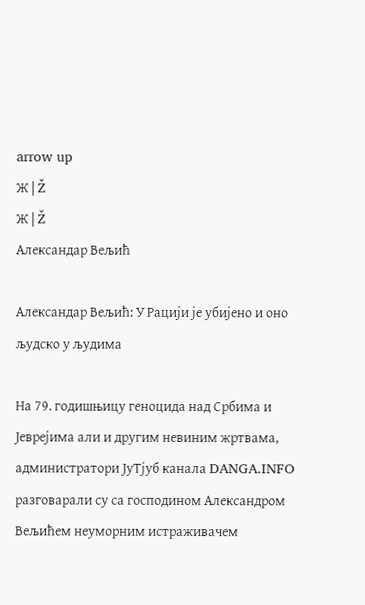arrow up
Ж | Ž
Ж | Ž
Александар Вељић

Александар Вељић: У Рацији је убијено и оно људско у људима

На 79. годишњицу геноцида над Србима и Јеврејима али и другим невиним жртвама, администратори ЈуТјуб канала DANGA.INFO разговарали су са господином Александром Вељићем неуморним истраживачем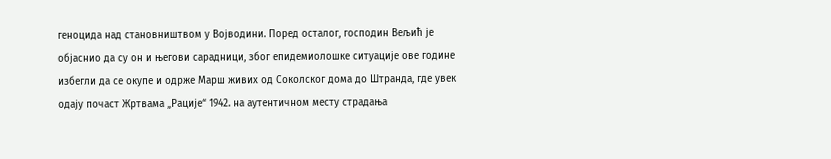геноцида над становништвом у Војводини. Поред осталог, господин Вељић је објаснио да су он и његови сарадници, због епидемиолошке ситуације ове године избегли да се окупе и одрже Марш живих од Соколског дома до Штранда, где увек одају почаст Жртвама „Рације“ 1942. на аутентичном месту страдања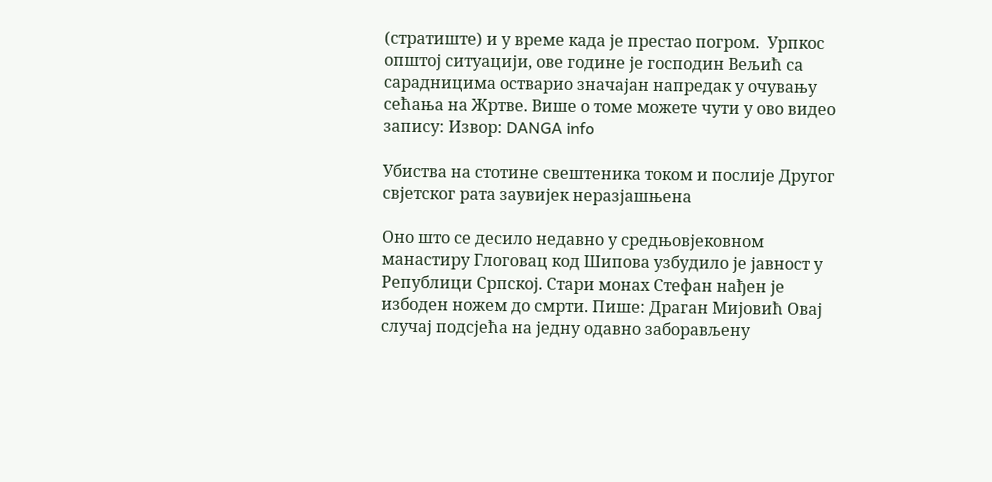(стратиште) и у време када је престао погром.  Урпкос општој ситуацији, ове године је господин Вељић са сарадницима остварио значајан напредак у очувању сећања на Жртве. Више о томе можете чути у ово видео запису: Извор: DANGA info

Убиства на стотине свештеника током и послије Другог свјетског рата заувијек неразјашњена

Оно што се десило недавно у средњовјековном манастиру Глоговац код Шипова узбудило је јавност у Републици Српској. Стари монах Стефан нађен је избоден ножем до смрти. Пише: Драган Мијовић Овај случај подсјећа на једну одавно заборављену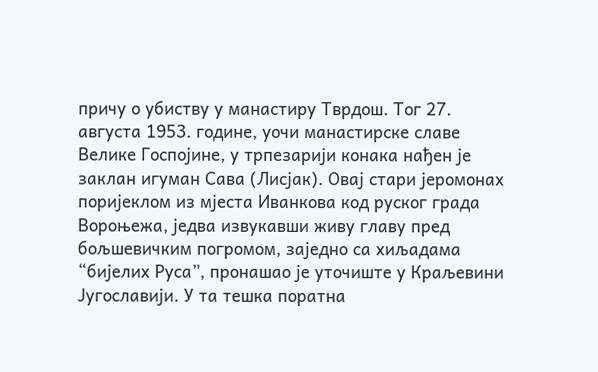причу о убиству у манастиру Тврдош. Тог 27. августа 1953. године, уочи манастирске славе Велике Госпојине, у трпезарији конака нађен је заклан игуман Сава (Лисјак). Овај стари јеромонах поријеклом из мјеста Иванкова код руског града Вороњежа, једва извукавши живу главу пред бољшевичким погромом, заједно са хиљадама “бијелих Руса”, пронашао је уточиште у Краљевини Југославији. У та тешка поратна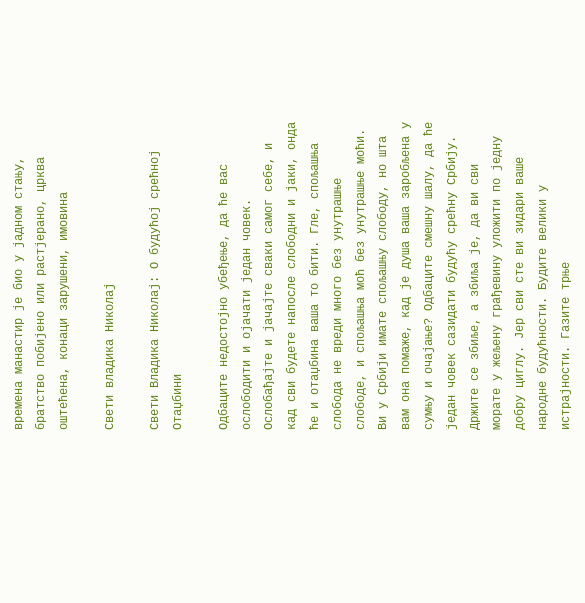времена манастир је био у јадном стању, братство побијено или растјерано, црква оштећена, конаци зарушени, имовина

Свети владика Николај

Свети Владика Николај: О будућој срећној Отаџбини

Одбаците недостојно убеђење, да ће вас ослободити и ојачати један човек. Ослобађајте и јачајте сваки самог себе, и кад сви будете напосле слободни и јаки, онда ће и отаџбина ваша то бити. Гле, спољашња слобода не вреди много без унутрашње слободе, и спољашња моћ без унутрашње моћи. Ви у Србији имате спољашњу слободу, но шта вам она помаже, кад је душа ваша заробљена у сумњу и очајање? Одбаците смешну шалу, да ће један човек сазидати будућу срећну Србију. Држите се збиље, а збиља је, да ви сви морате у жељену грађевину уложити по једну добру циглу. Јер сви сте ви зидари ваше народне будућности. Будите велики у истрајности. Газите трње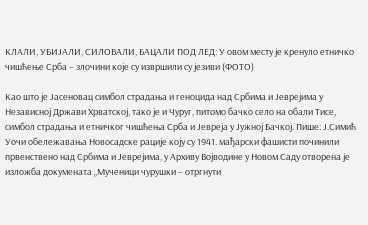КЛАЛИ, УБИЈАЛИ, СИЛОВАЛИ, БАЦАЛИ ПОД ЛЕД: У овом месту је кренуло етничко чишћење Срба – злочини које су извршили су језиви (ФОТО)

Као што је Јасеновац симбол страдања и геноцида над Србима и Јеврејима у Независној Држави Хрватској, тако је и Чуруг, питомо бачко село на обали Тисе, симбол страдања и етничког чишћења Срба и Јевреја у Јужној Бачкој. Пише: Ј.Симић Уочи обележавања Новосадске рације коју су 1941. мађарски фашисти починили првенствено над Србима и Јеврејима, у Архиву Војводине у Новом Саду отворена је изложба докумената „Мученици чурушки – отргнути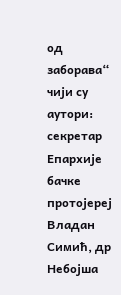од заборава“ чији су аутори: секретар Епархије бачке протојереј Владан Симић, др Небојша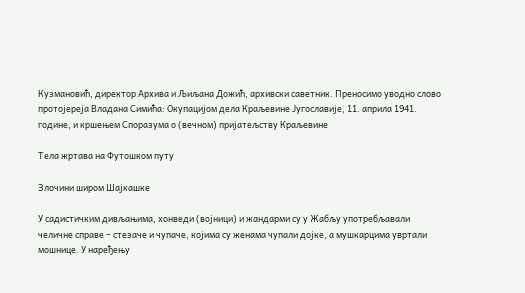Кузмановић, директор Архива и Љиљана Дожић, архивски саветник. Преносимо уводно слово протојереја Владана Симића: Окупацијом дела Краљевине Југославије, 11. априла 1941. године, и кршењем Споразума о (вечном) пријатељству Краљевине

Тела жртава на Футошком путу

Злочини широм Шајкашке

У садистичким дивљањима, хонведи (војници) и жандарми су у Жабљу употребљавали челичне справе – стезаче и чупаче, којима су женама чупали дојке, а мушкарцима увртали мошнице. У наређењу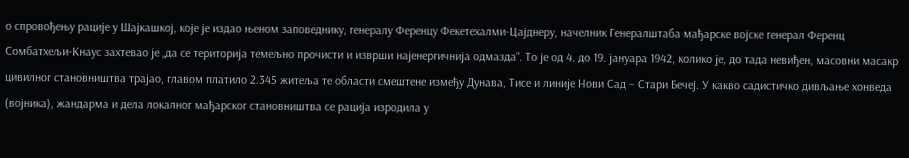о спровођењу рације у Шајкашкој, које је издао њеном заповеднику, генералу Ференцу Фекетехалми-Цајднеру, начелник Генералштаба мађарске војске генерал Ференц Сомбатхељи-Кнаус захтевао је „да се територија темељно прочисти и изврши најенергичнија одмазда“. То је од 4. до 19. јануара 1942, колико је, до тада невиђен, масовни масакр цивилног становништва трајао, главом платило 2.345 житеља те области смештене између Дунава, Тисе и линије Нови Сад – Стари Бечеј. У какво садистичко дивљање хонведа (војника), жандарма и дела локалног мађарског становништва се рација изродила у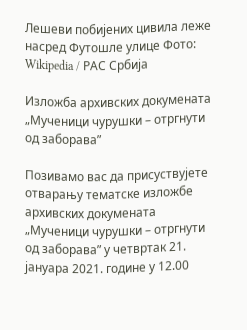Лешеви побијених цивила леже насред Футошле улице Фото: Wikipedia / РАС Србија

Изложба архивских докумената „Мученици чурушки – отргнути од заборава”

Позивамо вас да присуствујете отварању тематске изложбе архивских докумената  „Мученици чурушки – отргнути од заборава” у четвртак 21. јануара 2021. године у 12.00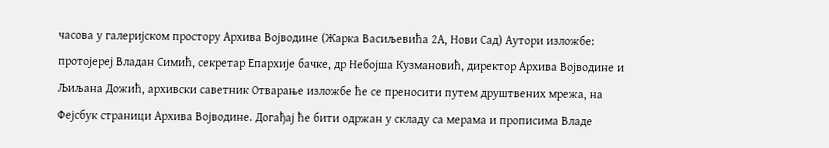часова у галеријском простору Архива Војводине (Жарка Васиљевића 2А, Нови Сад) Аутори изложбе: протојереј Владан Симић, секретар Епархије бачке, др Небојша Кузмановић, директор Архива Војводине и Љиљана Дожић, архивски саветник Отварање изложбе ће се преносити путем друштвених мрежа, на Фејсбук страници Архива Војводине. Догађај ће бити одржан у складу са мерама и прописима Владе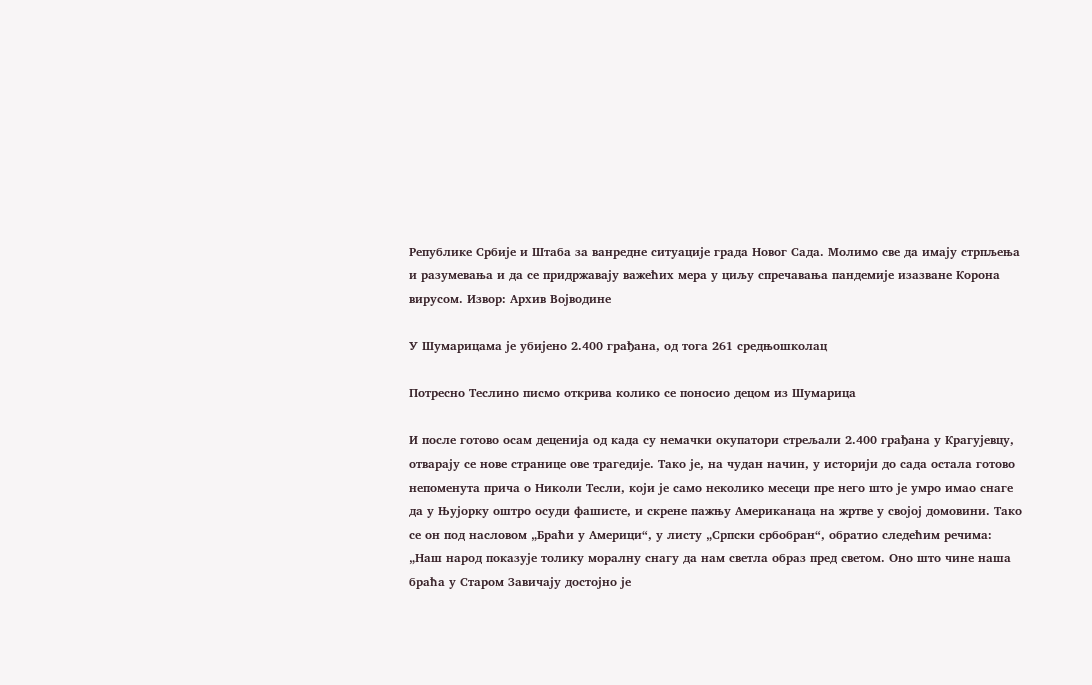Републике Србије и Штаба за ванредне ситуације града Новог Сада. Молимо све да имају стрпљења и разумевања и да се придржавају важећих мера у циљу спречавања пандемије изазване Корона вирусом. Извор: Архив Војводине

У Шумарицама је убијено 2.400 грађана, од тога 261 средњошколац

Потресно Теслино писмо открива колико се поносио децом из Шумарица

И после готово осам деценија од када су немачки окупатори стрељали 2.400 грађана у Крагујевцу, отварају се нове странице ове трагедије. Тако је, на чудан начин, у историји до сада остала готово непоменута прича о Николи Тесли, који је само неколико месеци пре него што је умро имао снаге да у Њујорку оштро осуди фашисте, и скрене пажњу Американаца на жртве у својој домовини. Тако се он под насловом „Браћи у Америци“, у листу „Српски србобран“, обратио следећим речима: „Наш народ показује толику моралну снагу да нам светла образ пред светом. Оно што чине наша браћа у Старом Завичају достојно је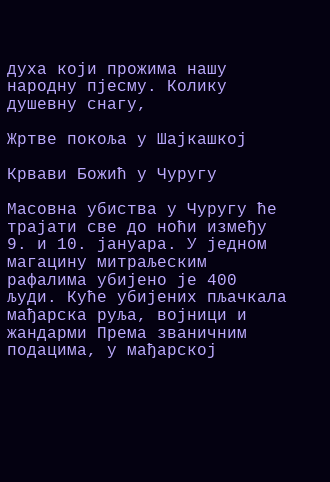духа који прожима нашу народну пјесму. Колику душевну снагу,

Жртве покоља у Шајкашкој

Крвави Божић у Чуругу

Масовна убиства у Чуругу ће трајати све до ноћи између 9. и 10. јануара. У једном магацину митраљеским рафалима убијено је 400 људи. Куће убијених пљачкала мађарска руља, војници и жандарми Према званичним подацима, у мађарској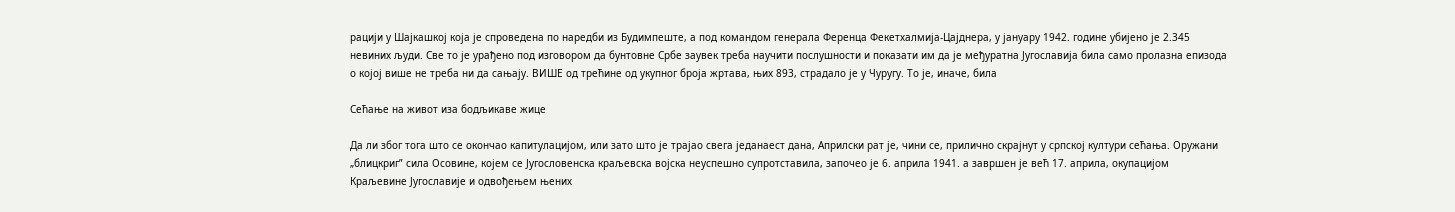рацији у Шајкашкој која је спроведена по наредби из Будимпеште, а под командом генерала Ференца Фекетхалмија-Цајднера, у јануару 1942. године убијено је 2.345 невиних људи. Све то је урађено под изговором да бунтовне Србе заувек треба научити послушности и показати им да је међуратна Југославија била само пролазна епизода о којој више не треба ни да сањају. ВИШЕ од трећине од укупног броја жртава, њих 893, страдало је у Чуругу. То је, иначе, била

Сећање на живот иза бодљикаве жице

Да ли због тога што се окончао капитулацијом, или зато што је трајао свега једанаест дана, Априлски рат је, чини се, прилично скрајнут у српској култури сећања. Оружани „блицкриг” сила Осовине, којем се Југословенска краљевска војска неуспешно супротставила, започео је 6. априла 1941. а завршен је већ 17. априла, окупацијом Краљевине Југославије и одвођењем њених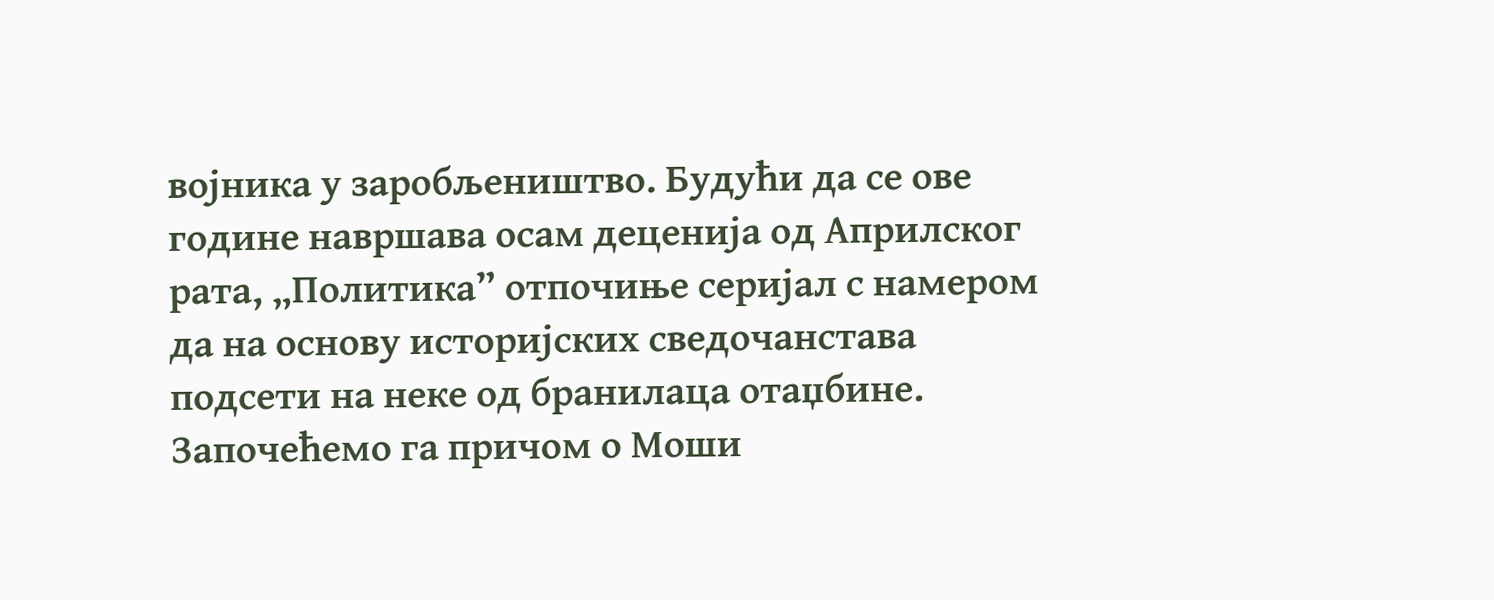војника у заробљеништво. Будући да се ове  године навршава осам деценија од Априлског рата, „Политика” отпочиње серијал с намером да на основу историјских сведочанстава подсети на неке од бранилаца отаџбине. Започећемо га причом о Моши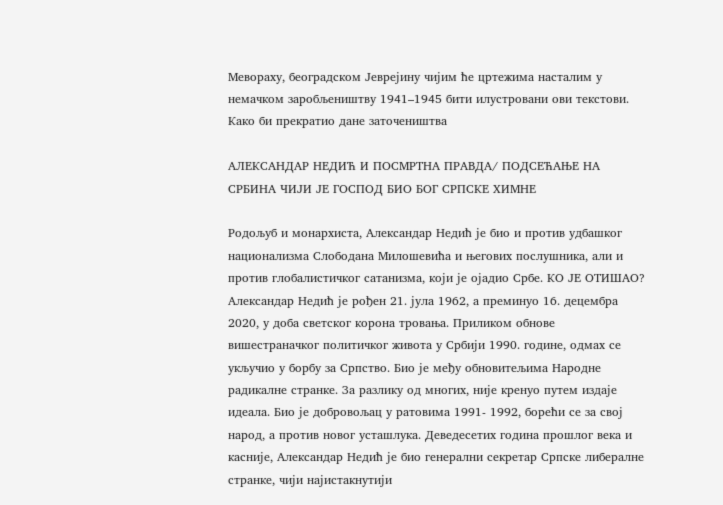Мевораху, београдском Јеврејину чијим ће цртежима насталим у немачком заробљеништву 1941–1945 бити илустровани ови текстови. Како би прекратио дане заточеништва

АЛЕКСАНДАР НЕДИЋ И ПОСМРТНА ПРАВДА/ ПОДСЕЋАЊЕ НА СРБИНА ЧИЈИ ЈЕ ГОСПОД БИО БОГ СРПСКЕ ХИМНЕ

Родољуб и монархиста, Александар Недић је био и против удбашког национализма Слободана Милошевића и његових послушника, али и против глобалистичког сатанизма, који је ојадио Србе. КО ЈЕ ОТИШАО? Александар Недић је рођен 21. јула 1962, а преминуо 16. децембра 2020, у доба светског корона тровања. Приликом обнове вишестраначког политичког живота у Србији 1990. године, одмах се укључио у борбу за Српство. Био је међу обновитељима Народне радикалне странке. За разлику од многих, није кренуо путем издаје идеала. Био је добровољац у ратовима 1991- 1992, борећи се за свој народ, а против новог усташлука. Деведесетих година прошлог века и касније, Александар Недић је био генерални секретар Српске либералне странке, чији најистакнутији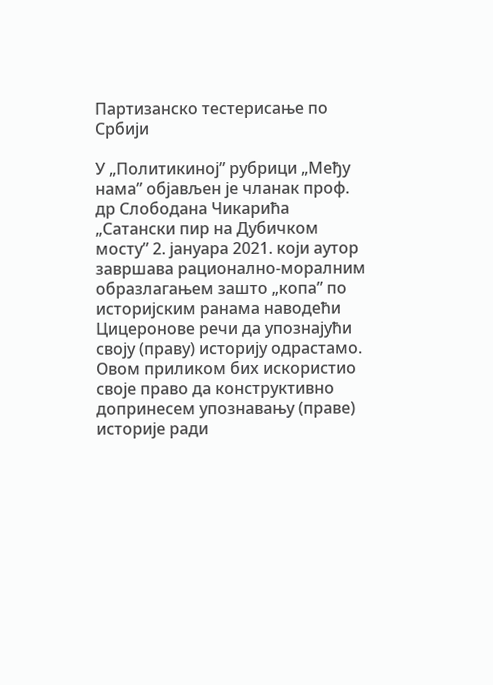Партизанско тестерисање по Србији

У „Политикиној” рубрици „Међу нама” објављен је чланак проф. др Слободана Чикарића „Сатански пир на Дубичком мосту” 2. јануара 2021. који аутор завршава рационално-моралним образлагањем зашто „копа” по историјским ранама наводећи Цицеронове речи да упознајући своју (праву) историју одрастамо. Овом приликом бих искористио своје право да конструктивно допринесем упознавању (праве) историје ради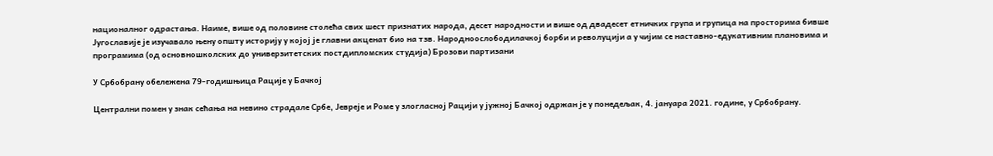националног одрастања. Наиме, више од половине столећа свих шест признатих народа, десет народности и више од двадесет етничких група и групица на просторима бивше Југославије је изучавало њену општу историју у којој је главни акценат био на тзв. Народноослободилачкој борби и револуцији а у чијим се наставно-едукативним плановима и програмима (од основношколских до универзитетских постдипломских студија) Брозови партизани

У Србобрану обележeна 79-годишњица Рације у Бачкој

Централни помен у знак сећања на невино страдале Србе, Јевреје и Роме у злогласној Рацији у јужној Бачкој одржан је у понедељак, 4. јануара 2021. године, у Србобрану.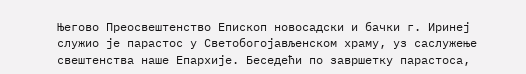Његово Преосвештенство Епископ новосадски и бачки г. Иринеј служио је парастос у Светобогојављенском храму, уз саслужење свештенства наше Епархије. Беседећи по завршетку парастоса,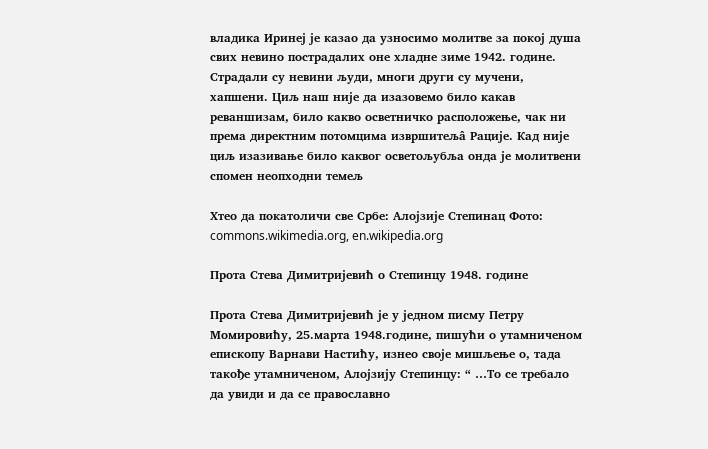владика Иринеј је казао да узносимо молитве за покој душа свих невино пострадалих оне хладне зиме 1942. године. Страдали су невини људи, многи други су мучени, хапшени. Циљ наш није да изазовемо било какав реваншизам, било какво осветничко расположење, чак ни према директним потомцима извршитељâ Рације. Кад није циљ изазивање било каквог осветољубља онда је молитвени спомен неопходни темељ

Хтео да покатоличи све Србе: Алојзије Степинац Фото: commons.wikimedia.org, en.wikipedia.org

Прота Стева Димитријевић о Степинцу 1948. године

Прота Стева Димитријевић је у једном писму Петру Момировићу, 25.марта 1948.године, пишући о утамниченом епископу Варнави Настићу, изнео своје мишљење о, тада такође утамниченом, Алојзију Степинцу: “ …То се требало да увиди и да се православно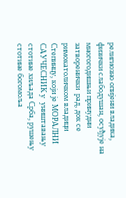религиозно опијени владика, физички слабодушан, осуђује на многогодишњи принудни затворенички  рад, док се римокатоличком владици Степинцу, који је МОРАЛНИ  САУЧЕСНИК у  уништавању стотине хиљада Срба, рушењу стотине богомоља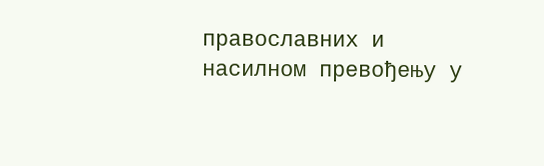православних и насилном превођењу у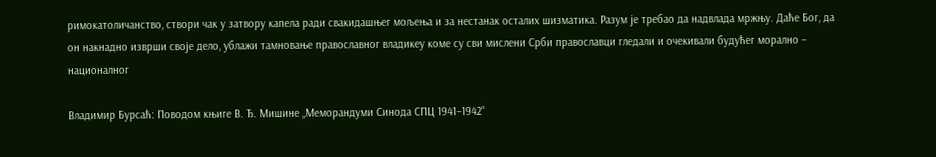римокатоличанство, створи чак у затвору капела ради свакидашњег мољења и за нестанак осталих шизматика. Разум је требао да надвлада мржњу. Даће Бог, да он накнадно изврши своје дело, ублажи тамновање православног владикеу коме су сви мислени Срби православци гледали и очекивали будућег морално – националног

Владимир Бурсаћ: Поводом књиге В. Ђ. Мишине „Меморандуми Синода СПЦ 1941–1942“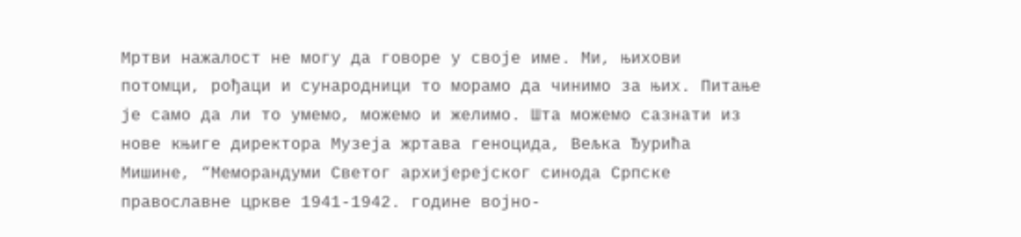Мртви нажалост не могу да говоре у своје име. Ми, њихови потомци, рођаци и сународници то морамо да чинимо за њих. Питање је само да ли то умемо, можемо и желимо. Шта можемо сазнати из нове књиге директора Музеја жртава геноцида, Вељка Ђурића Мишине, “Меморандуми Светог архијерејског синода Српске православне цркве 1941-1942. године војно-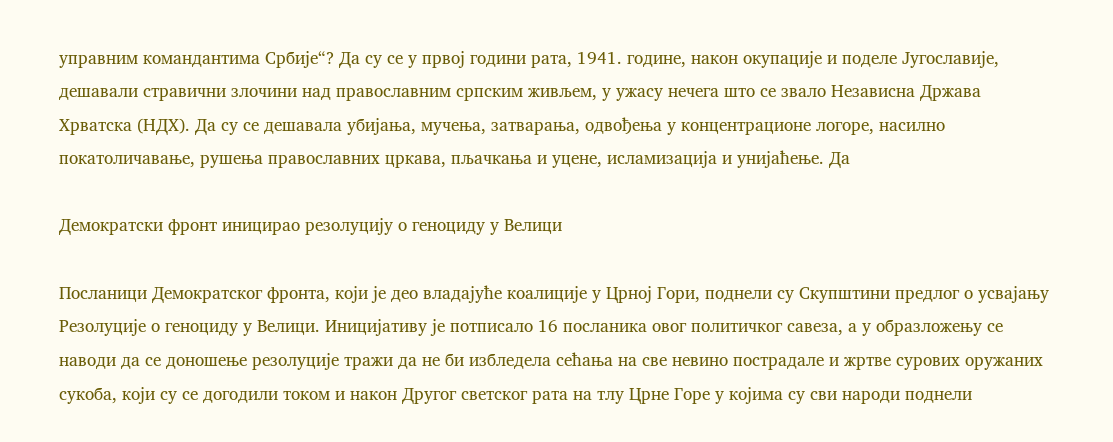управним командантима Србије“? Да су се у првој години рата, 1941. године, након окупације и поделе Југославије, дешавали стравични злочини над православним српским живљем, у ужасу нечега што се звало Независна Држава Хрватска (НДХ). Да су се дешавала убијања, мучења, затварања, одвођења у концентрационе логоре, насилно покатоличавање, рушења православних цркава, пљачкања и уцене, исламизација и унијаћење. Да

Демократски фронт иницирао резолуцију о геноциду у Велици

Посланици Демократског фронта, који је део владајуће коалиције у Црној Гори, поднели су Скупштини предлог о усвајању Резолуције о геноциду у Велици. Иницијативу је потписало 16 посланика овог политичког савеза, а у образложењу се наводи да се доношење резолуције тражи да не би избледела сећања на све невино пострадале и жртве сурових оружаних сукоба, који су се догодили током и након Другог светског рата на тлу Црне Горе у којима су сви народи поднели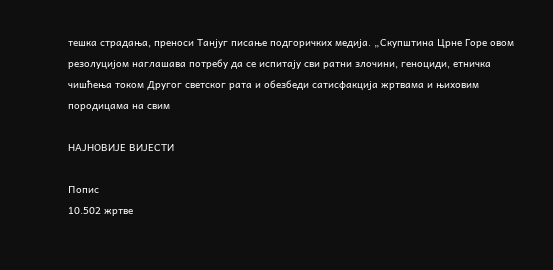тешка страдања, преноси Танјуг писање подгоричких медија. „Скупштина Црне Горе овом резолуцијом наглашава потребу да се испитају сви ратни злочини, геноциди, етничка чишћења током Другог светског рата и обезбеди сатисфакција жртвама и њиховим породицама на свим

НАЈНОВИЈЕ ВИЈЕСТИ

Попис
10.502 жртве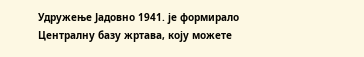Удружење Јадовно 1941. је формирало Централну базу жртава, коју можете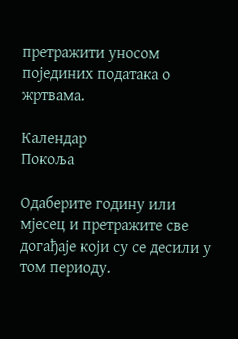претражити уносом појединих података о жртвама.

Календар
Покоља

Одаберите годину или мјесец и претражите све догађаје који су се десили у том периоду.